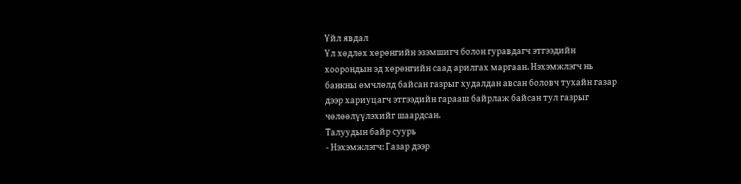Үйл явдал
Үл хөдлөх хөрөнгийн эзэмшигч болон гуравдагч этгээдийн хоорондын эд хөрөнгийн саад арилгах маргаан. Нэхэмжлэгч нь банкны өмчлөлд байсан газрыг худалдан авсан боловч тухайн газар дээр хариуцагч этгээдийн гарааш байрлаж байсан тул газрыг чөлөөлүүлэхийг шаардсан.
Талуудын байр суурь
- Нэхэмжлэгч: Газар дээр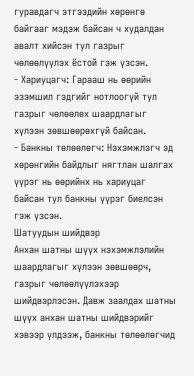гуравдагч этгээдийн хөрөнгө байгааг мэдэж байсан ч худалдан авалт хийсэн тул газрыг чөлөөлүүлэх ёстой гэж үзсэн.
- Хариуцагч: Гарааш нь өөрийн эзэмшил гэдгийг нотлоогүй тул газрыг чөлөөлөх шаардлагыг хүлээн зөвшөөрөхгүй байсан.
- Банкны төлөөлөгч: Нэхэмжлэгч эд хөрөнгийн байдлыг нягтлан шалгах үүрэг нь өөрийнх нь хариуцаг байсан тул банкны үүрэг биелсэн гэж үзсэн.
Шатуудын шийдвэр
Анхан шатны шүүх нэхэмжлэлийн шаардлагыг хүлээн зөвшөөрч, газрыг чөлөөлүүлэхээр шийдвэрлэсэн. Давж заалдах шатны шүүх анхан шатны шийдвэрийг хэвээр үлдээж, банкны төлөөлөгчид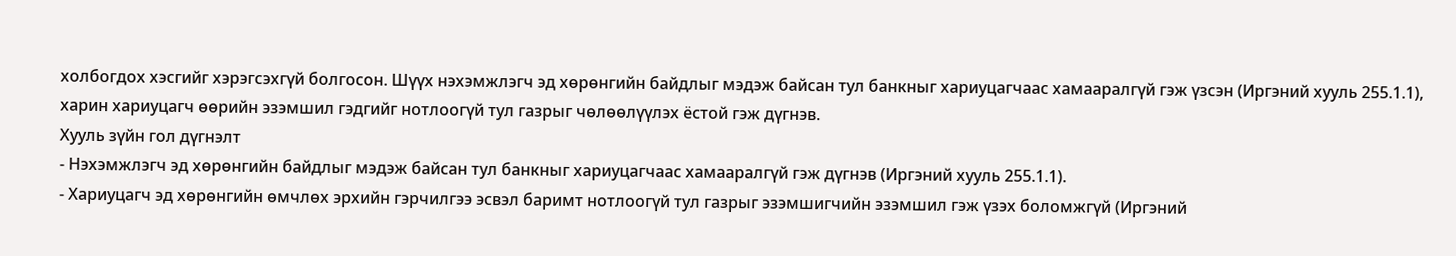холбогдох хэсгийг хэрэгсэхгүй болгосон. Шүүх нэхэмжлэгч эд хөрөнгийн байдлыг мэдэж байсан тул банкныг хариуцагчаас хамааралгүй гэж үзсэн (Иргэний хууль 255.1.1), харин хариуцагч өөрийн эзэмшил гэдгийг нотлоогүй тул газрыг чөлөөлүүлэх ёстой гэж дүгнэв.
Хууль зүйн гол дүгнэлт
- Нэхэмжлэгч эд хөрөнгийн байдлыг мэдэж байсан тул банкныг хариуцагчаас хамааралгүй гэж дүгнэв (Иргэний хууль 255.1.1).
- Хариуцагч эд хөрөнгийн өмчлөх эрхийн гэрчилгээ эсвэл баримт нотлоогүй тул газрыг эзэмшигчийн эзэмшил гэж үзэх боломжгүй (Иргэний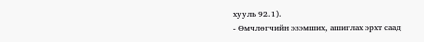хууль 92.1).
- Өмчлөгчийн эзэмших, ашиглах эрхт саад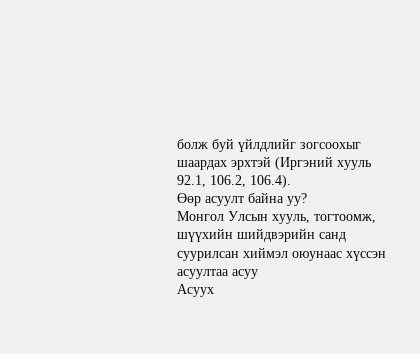болж буй үйлдлийг зогсоохыг шаардах эрхтэй (Иргэний хууль 92.1, 106.2, 106.4).
Өөр асуулт байна уу?
Монгол Улсын хууль, тогтоомж, шүүхийн шийдвэрийн санд суурилсан хиймэл оюунаас хүссэн асуултаа асуу
Асуух